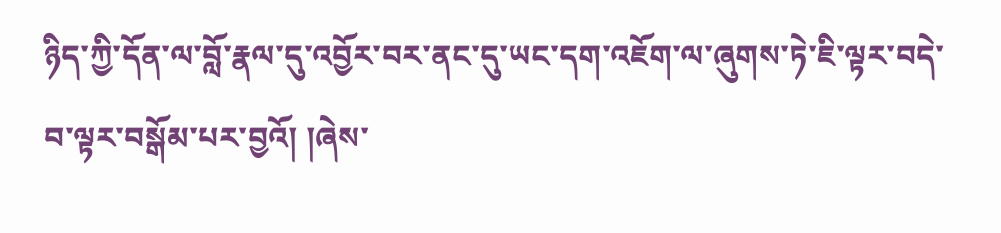ཉིད་ཀྱི་དོན་ལ་བློ་རྣལ་དུ་འབྱོར་བར་ནང་དུ་ཡང་དག་འཇོག་ལ་ཞུགས་ཏེ་ཇི་ལྟར་བདེ་བ་ལྟར་བསྒོམ་པར་བྱའོ། །ཞེས་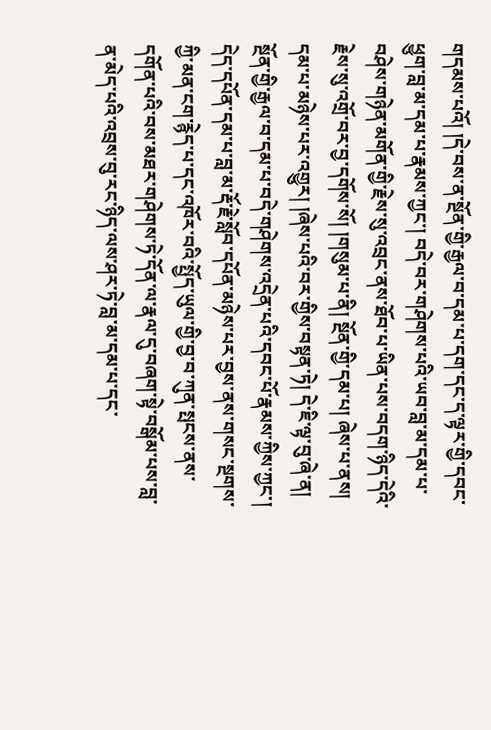གདམས་པའོ། །དེ་བས་ན་སྔོན་གྱི་རྒྱལ་བ་དམ་པ་དག་དང་ད་ལྟར་གྱི་དབང་ཕྱུག་བླ་མ་དམ་པ་རྣམས་ཀྱང་། བདེ་བར་གཤེགས་པའི་ཡབ་བླ་མ་དམ་པ་བཤེས་གཉེན་མགོན་གྱི་རྗེས་སུ་འབྲང་ནས་ཐོབ་པ་ཡིན་པས་བདག་ཉིད་དེའི་རྗེས་སུ་འགྲོ་བར་བྱ་དགོས་སོ། །གསུམ་པ་ནི། སྔོན་གྱི་དམ་པ། ཞེས་པ་ནས། དམ་པ་མཉེས་པར་འགྱུར། །ཞེས་པའི་བར་གྱིས་བསྟན་ཏེ། དེ་ཇི་ལྟ་བུ་ཞེ་ན། སྔོན་གྱི་རྒྱལ་བ་དམ་པ་བདེ་གཤེགས་འདྲེན་པའི་དབང་པོ་རྣམས་ཀྱིས་ཀྱང་། དེད་དཔོན་དམ་པ་བླ་མ་རྡོ་རྗེ་སློབ་དཔོན་མཉེས་པར་བྱས་ནས་གསང་སྔགས་ཀྱི་མན་ངག་རྙེད་པ་དང་འཁོར་བའི་སྤྱོད་ཡུལ་གྱི་བྱ་བ་ཀུན་སྤངས་ནས་དགོན་པའི་བས་མཐར་གཤེགས་ཏེ་དོན་ལ་རྣལ་དུ་བཞག་སྟེ་བསྒོམ་པས་བླ་ན་མེད་པའི་འབྲས་བུ་རང་ཉིད་ལས་ཤར་ཏེ་བླ་མ་དམ་པ་དང་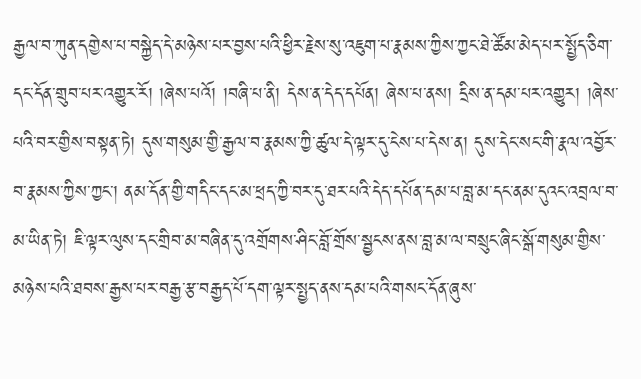རྒྱལ་བ་ཀུན་དགྱེས་པ་བསྐྱེད་དེ་མཉེས་པར་བྱས་པའི་ཕྱིར་རྗེས་སུ་འཇུག་པ་རྣམས་ཀྱིས་ཀྱང་ཐེ་ཚོམ་མེད་པར་སྤྱོད་ཅིག་དང་དོན་གྲུབ་པར་འགྱུར་རོ། །ཞེས་པའོ། །བཞི་པ་ནི། དེས་ན་དེད་དཔོན། ཞེས་པ་ནས། དྲིས་ན་དམ་པར་འགྱུར། །ཞེས་པའི་བར་གྱིས་བསྟན་ཏེ། དུས་གསུམ་གྱི་རྒྱལ་བ་རྣམས་ཀྱི་ཚུལ་དེ་ལྟར་དུ་ངེས་པ་དེས་ན། དུས་དེང་སང་གི་རྣལ་འབྱོར་བ་རྣམས་ཀྱིས་ཀྱང་། ནམ་དོན་གྱི་གདིང་དང་མ་ཕྲད་ཀྱི་བར་དུ་ཐར་པའི་དེད་དཔོན་དམ་པ་བླ་མ་དང་ནམ་དུའང་འབྲལ་བ་མ་ཡིན་ཏེ། ཇི་ལྟར་ལུས་དང་གྲིབ་མ་བཞིན་དུ་འགྲོགས་ཤིང་བློ་གྲོས་སྦྱངས་ནས་བླ་མ་ལ་བསྲུང་ཞིང་སྒོ་གསུམ་གྱིས་མཉེས་པའི་ཐབས་རྒྱས་པར་བརྒྱ་རྩ་བརྒྱད་པོ་དག་ལྟར་སྤྱད་ནས་དམ་པའི་གསང་དོན་ཞུས་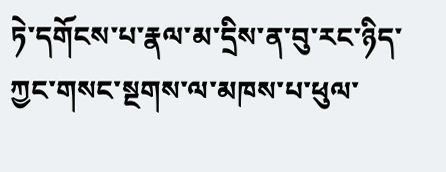ཏེ་དགོངས་པ་རྣལ་མ་དྲིས་ན་བུ་རང་ཉིད་ཀྱང་གསང་སྔགས་ལ་མཁས་པ་ཕུལ་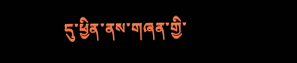དུ་ཕྱིན་ནས་གཞན་གྱི་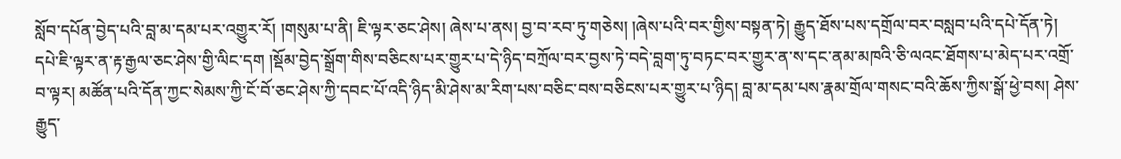སློབ་དཔོན་བྱེད་པའི་བླ་མ་དམ་པར་འགྱུར་རོ། །གསུམ་པ་ནི། ཇི་ལྟར་ཅང་ཤེས། ཞེས་པ་ནས། བྱ་བ་རབ་ཏུ་གཅེས། །ཞེས་པའི་བར་གྱིས་བསྟན་ཏེ། རྒྱུད་ཐོས་པས་དགྲོལ་བར་བསླབ་པའི་དཔེ་དོན་ཏེ། དཔེ་ཇི་ལྟར་ན་རྟ་རྒྱལ་ཅང་ཤེས་གྱི་ལིང་དག །སྡོམ་བྱེད་སྒྲོག་གིས་བཅིངས་པར་གྱུར་པ་དེ་ཉིད་བཀྲོལ་བར་བྱས་ཏེ་བདེ་བླག་ཏུ་བཏང་བར་གྱུར་ན་ས་དང་ནམ་མཁའི་ཅི་ལའང་ཐོགས་པ་མེད་པར་འགྲོ་བ་ལྟར། མཚོན་པའི་དོན་ཀྱང་སེམས་ཀྱི་ངོ་བོ་ཅང་ཤེས་ཀྱི་དབང་པོ་འདི་ཉིད་མི་ཤེས་མ་རིག་པས་བཅིང་བས་བཅིངས་པར་གྱུར་པ་ཉིད། བླ་མ་དམ་པས་རྣམ་གྲོལ་གསང་བའི་ཆོས་ཀྱིས་སྒོ་ཕྱེ་བས། ཤེས་རྒྱུད་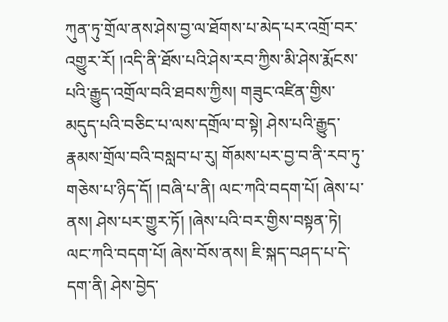ཀུན་ཏུ་གྲོལ་ནས་ཤེས་བྱ་ལ་ཐོགས་པ་མེད་པར་འགྲོ་བར་འགྱུར་རོ། །འདི་ནི་ཐོས་པའི་ཤེས་རབ་ཀྱིས་མི་ཤེས་རྨོངས་པའི་རྒྱུད་འགྲོལ་བའི་ཐབས་ཀྱིས། གཟུང་འཛིན་གྱིས་མདུད་པའི་བཅིང་པ་ལས་དགྲོལ་བ་སྟེ། ཤེས་པའི་རྒྱུད་རྣམས་གྲོལ་བའི་བསླབ་པ་རུ། གོམས་པར་བྱ་བ་ནི་རབ་ཏུ་གཅེས་པ་ཉིད་དོ། །བཞི་པ་ནི། ལང་ཀའི་བདག་པོ། ཞེས་པ་ནས། ཤེས་པར་གྱུར་ཏོ། །ཞེས་པའི་བར་གྱིས་བསྟན་ཏེ། ལང་ཀའི་བདག་པོ། ཞེས་བོས་ནས། ཇི་སྐད་བཤད་པ་དེ་དག་ནི། ཤེས་བྱེད་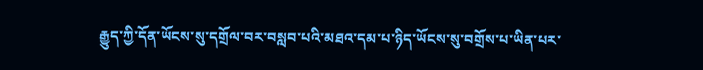རྒྱུད་ཀྱི་དོན་ཡོངས་སུ་དགྲོལ་བར་བསླབ་པའི་མཐའ་དམ་པ་ཉིད་ཡོངས་སུ་བགྲོས་པ་ཡིན་པར་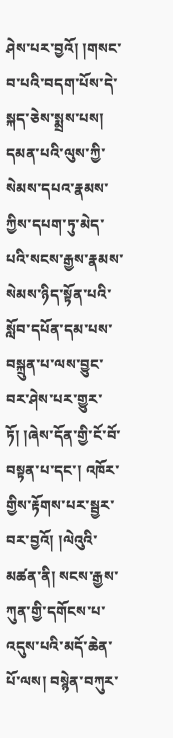ཤེས་པར་བྱའོ། །གསང་བ་པའི་བདག་པོས་དེ་སྐད་ཅེས་སྨྲས་པས། དམན་པའི་ལུས་ཀྱི་སེམས་དཔའ་རྣམས་ཀྱིས་དཔག་ཏུ་མེད་པའི་སངས་རྒྱས་རྣམས་སེམས་ཉིད་སྟོན་པའི་སློབ་དཔོན་དམ་པས་བསྐྲུན་པ་ལས་བྱུང་བར་ཤེས་པར་གྱུར་ཏོ། །ཞེས་དོན་གྱི་ངོ་བོ་བསྟན་པ་དང་། འཁོར་གྱིས་རྟོགས་པར་སྦྱར་བར་བྱའོ། །ལེའུའི་མཚན་ནི། སངས་རྒྱས་ཀུན་གྱི་དགོངས་པ་འདུས་པའི་མདོ་ཆེན་པོ་ལས། བསྙེན་བཀུར་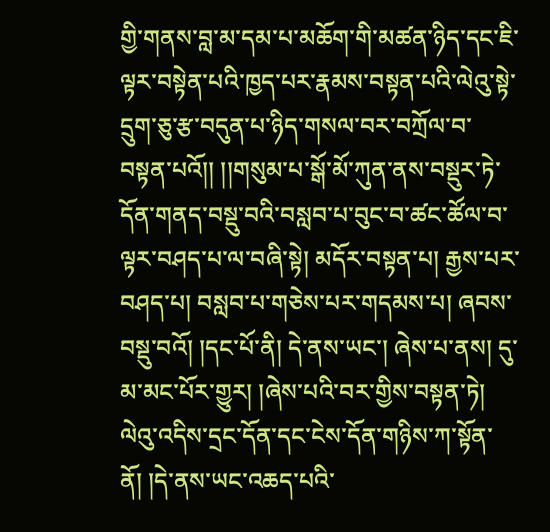གྱི་གནས་བླ་མ་དམ་པ་མཆོག་གི་མཚན་ཉིད་དང་ཇི་ལྟར་བསྟེན་པའི་ཁྱད་པར་རྣམས་བསྟན་པའི་ལེའུ་སྟེ་དྲུག་ཅུ་རྩ་བདུན་པ་ཉིད་གསལ་བར་བཀྲོལ་བ་བསྟན་པའོ།། །།གསུམ་པ་སྒོ་མོ་ཀུན་ནས་བསྡུར་ཏེ་དོན་གནད་བསྡུ་བའི་བསླབ་པ་བུང་བ་ཚང་ཚོལ་བ་ལྟར་བཤད་པ་ལ་བཞི་སྟེ། མདོར་བསྟན་པ། རྒྱས་པར་བཤད་པ། བསླབ་པ་གཅེས་པར་གདམས་པ། ཞབས་བསྡུ་བའོ། །དང་པོ་ནི། དེ་ནས་ཡང་། ཞེས་པ་ནས། དུ་མ་མང་པོར་གྱུར། །ཞེས་པའི་བར་གྱིས་བསྟན་ཏེ། ལེའུ་འདིས་དྲང་དོན་དང་ངེས་དོན་གཉིས་ཀ་སྟོན་ནོ། །དེ་ནས་ཡང་འཆད་པའི་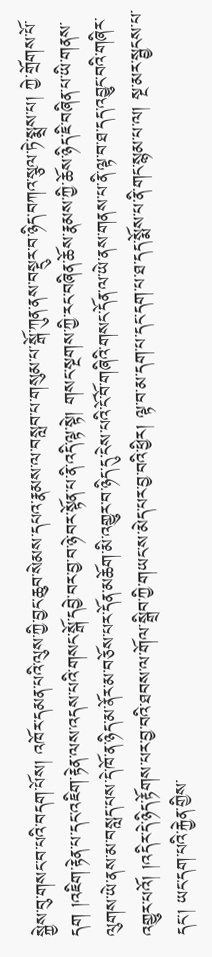སྐྱེས་བུ་གསང་བ་པའི་བདག་པོས། འཁོར་དམན་པའི་ལུས་ཀྱི་བྱང་ཆུབ་སེམས་དཔའ་རྣམས་ལ་བསླབ་པ་གསུམ་པ་སྒོ་ཀུན་ནས་བསྡུར་བ་ཉིད་བཀའ་སྩལ་ཏེ་སྨྲས་པ། ཀྱེ་གྲོགས་པོ་དག །འཇིག་རྟེན་པ་དང་འཇིག་རྟེན་ལས་འདས་པའི་གསང་སྒོ་དབྱེ་བར་བྱ་བ་ཉེ་བར་སྟོན་པ་ནི་འདི་ལྟ་སྟེ། གསང་སྔགས་ཀྱི་རང་བཞིན་ཆོས་རྣམས་ཀྱི་ཆོས་ཉིད་ཇི་བཞིན་པ་ཡི་གནས་ལུགས་ཡེ་ནས་མ་བསླད་པས་དེ་ཁོ་ན་ཉིད་མ་ནོར་མ་བཅོས་པར་དོན་མཆོག་མི་འགྱུར་བ་ཉིད་དུ་ངེས་པའི་ངོ་བོ་གཞིའི་གསང་དོན་ལ་ཡེ་ནས་གནས་པ་ནི་ལྟ་བ་ཐ་དད་འབྱུང་བའི་གཞིར་འགྱུར་པའོ། །འདིར་དེ་ཉིད་རྟོགས་པར་བྱ་བའི་ཐབས་ལ་གོལ་སྒྲིབ་ཀྱི་གཡང་ས་མེད་པར་བྱ་བའི་ཕྱིར། ལྟ་བ་མ་དག་པ་དང་དག་པ་ཐ་དད་སྨོས་པ་ནི་གང་སྙམ་པ་ལ། སྔ་མར་སྦྱངས་པ་དང་། ཡང་དག་པའི་རྐྱེན་གྱིས་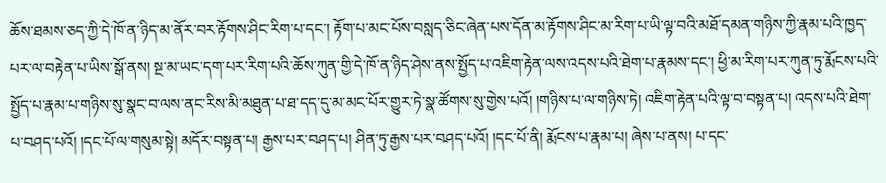ཆོས་ཐམས་ཅད་ཀྱི་དེ་ཁོ་ན་ཉིད་མ་ནོར་བར་རྟོགས་ཤིང་རིག་པ་དང་། རྟོག་པ་མང་པོས་བསླད་ཅིང་ཞེན་པས་དོན་མ་རྟོགས་ཤིང་མ་རིག་པ་ཡི་ལྟ་བའི་མཐོ་དམན་གཉིས་ཀྱི་རྣམ་པའི་ཁྱད་པར་ལ་བརྟེན་པ་ཡིས་སྒོ་ནས། སྔ་མ་ཡང་དག་པར་རིག་པའི་ཆོས་ཀུན་གྱི་དེ་ཁོ་ན་ཉིད་ཤེས་ནས་སྤྱོད་པ་འཇིག་རྟེན་ལས་འདས་པའི་ཐེག་པ་རྣམས་དང་། ཕྱི་མ་རིག་པར་ཀུན་ཏུ་རྨོངས་པའི་སྤྱོད་པ་རྣམ་པ་གཉིས་སུ་སྣང་བ་ལས་ནང་རིས་མི་མཐུན་པ་ཐ་དད་དུ་མ་མང་པོར་གྱུར་ཏེ་སྣ་ཚོགས་སུ་གྱེས་པའོ། །གཉིས་པ་ལ་གཉིས་ཏེ། འཇིག་རྟེན་པའི་ལྟ་བ་བསྟན་པ། འདས་པའི་ཐེག་པ་བཤད་པའོ། །དང་པོ་ལ་གསུམ་སྟེ། མདོར་བསྟན་པ། རྒྱས་པར་བཤད་པ། ཤིན་ཏུ་རྒྱས་པར་བཤད་པའོ། །དང་པོ་ནི། རྨོངས་པ་རྣམ་པ། ཞེས་པ་ནས། པ་དང་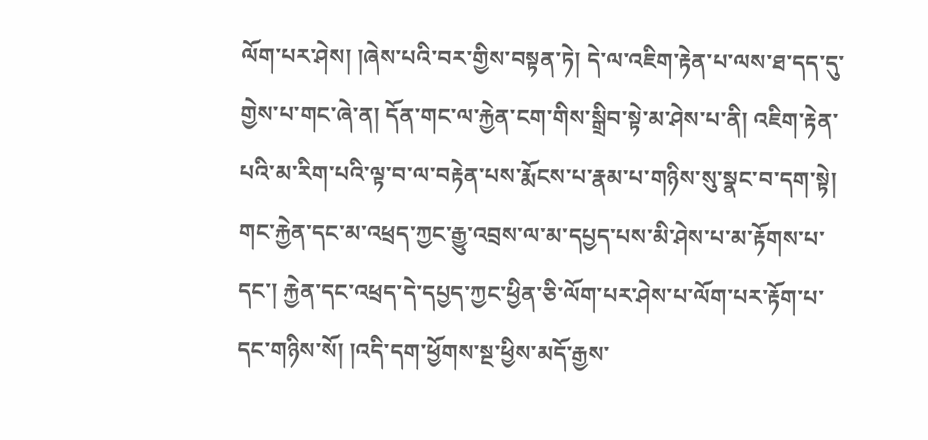ལོག་པར་ཤེས། །ཞེས་པའི་བར་གྱིས་བསྟན་ཏེ། དེ་ལ་འཇིག་རྟེན་པ་ལས་ཐ་དད་དུ་གྱེས་པ་གང་ཞེ་ན། དོན་གང་ལ་རྐྱེན་ངག་གིས་སྒྲིབ་སྟེ་མ་ཤེས་པ་ནི། འཇིག་རྟེན་པའི་མ་རིག་པའི་ལྟ་བ་ལ་བརྟེན་པས་རྨོངས་པ་རྣམ་པ་གཉིས་སུ་སྣང་བ་དག་སྟེ། གང་རྐྱེན་དང་མ་འཕྲད་ཀྱང་རྒྱུ་འབྲས་ལ་མ་དཔྱད་པས་མི་ཤེས་པ་མ་རྟོགས་པ་དང་། རྐྱེན་དང་འཕྲད་དེ་དཔྱད་ཀྱང་ཕྱིན་ཅི་ལོག་པར་ཤེས་པ་ལོག་པར་རྟོག་པ་དང་གཉིས་སོ། །འདི་དག་ཕྱོགས་སྔ་ཕྱིས་མདོ་རྒྱས་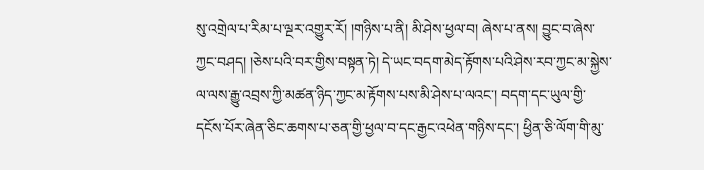སུ་འགྲེལ་པ་རིམ་པ་ལྔར་འགྱུར་རོ། །གཉིས་པ་ནི། མི་ཤེས་ཕྱལ་བ། ཞེས་པ་ནས། བྱུང་བ་ཞེས་ཀྱང་བཤད། །ཅེས་པའི་བར་གྱིས་བསྟན་ཏེ། དེ་ཡང་བདག་མེད་རྟོགས་པའི་ཤེས་རབ་ཀྱང་མ་སྐྱེས་ལ་ལས་རྒྱུ་འབྲས་ཀྱི་མཚན་ཉིད་ཀྱང་མ་རྟོགས་པས་མི་ཤེས་པ་ལའང་། བདག་དང་ཡུལ་གྱི་དངོས་པོར་ཞེན་ཅིང་ཆགས་པ་ཅན་གྱི་ཕྱལ་བ་དང་རྒྱང་འཕེན་གཉིས་དང་། ཕྱིན་ཅི་ལོག་གི་མུ་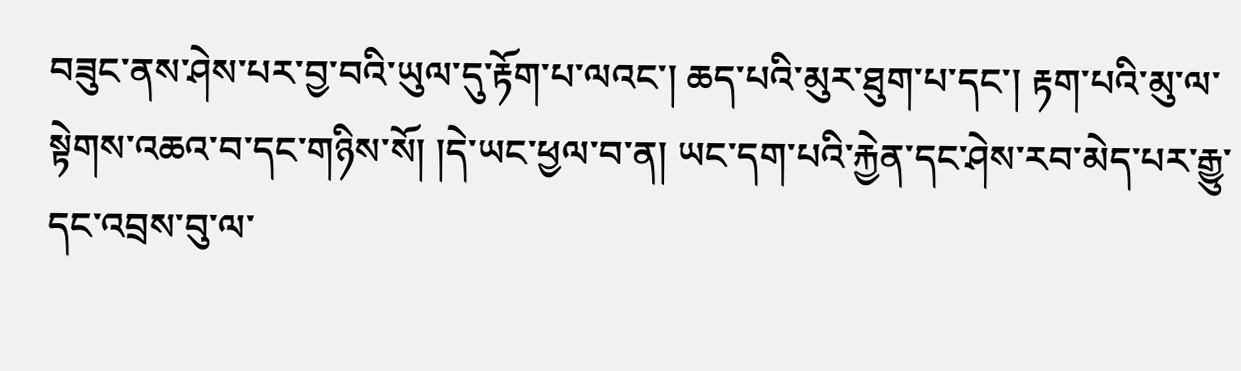བཟུང་ནས་ཤེས་པར་བྱ་བའི་ཡུལ་དུ་རྟོག་པ་ལའང་། ཆད་པའི་མུར་ཐུག་པ་དང་། རྟག་པའི་མུ་ལ་སྟེགས་འཆའ་བ་དང་གཉིས་སོ། །དེ་ཡང་ཕྱལ་བ་ན། ཡང་དག་པའི་རྐྱེན་དང་ཤེས་རབ་མེད་པར་རྒྱུ་དང་འབྲས་བུ་ལ་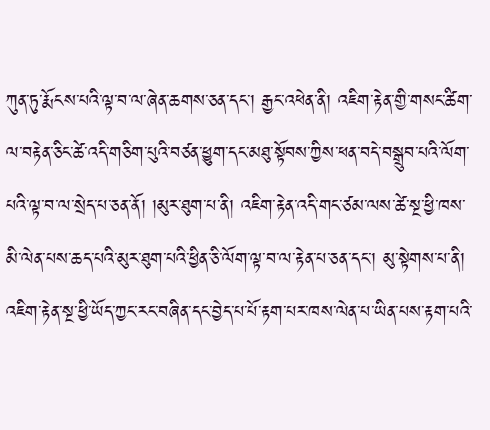ཀུན་ཏུ་རྨོངས་པའི་ལྟ་བ་ལ་ཞེན་ཆགས་ཅན་དང་། རྒྱང་འཕེན་ནི། འཇིག་རྟེན་གྱི་གསང་ཚིག་ལ་བརྟེན་ཅིང་ཚེ་འདི་གཅིག་པུའི་བཙན་ཕྱུག་དང་མཐུ་སྟོབས་ཀྱིས་ཕན་བདེ་བསྒྲུབ་པའི་ལོག་པའི་ལྟ་བ་ལ་སྲེད་པ་ཅན་ནོ། །མུར་ཐུག་པ་ནི། འཇིག་རྟེན་འདི་གང་ཙམ་ལས་ཚེ་སྔ་ཕྱི་ཁས་མི་ལེན་པས་ཆད་པའི་མུར་ཐུག་པའི་ཕྱིན་ཅི་ལོག་ལྟ་བ་ལ་རྟེན་པ་ཅན་དང་། མུ་སྟེགས་པ་ནི། འཇིག་རྟེན་སྔ་ཕྱི་ཡོད་ཀྱང་རང་བཞིན་དང་བྱེད་པ་པོ་རྟག་པར་ཁས་ལེན་པ་ཡིན་པས་རྟག་པའི་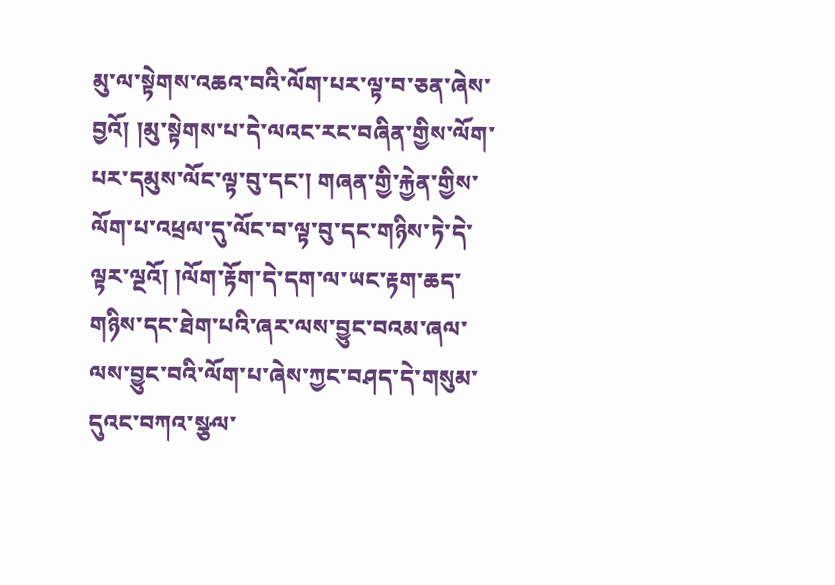མུ་ལ་སྟེགས་འཆའ་བའི་ལོག་པར་ལྟ་བ་ཅན་ཞེས་བྱའོ། །མུ་སྟེགས་པ་དེ་ལའང་རང་བཞིན་གྱིས་ལོག་པར་དམུས་ལོང་ལྟ་བུ་དང་། གཞན་གྱི་རྐྱེན་གྱིས་ལོག་པ་འཕྲལ་དུ་ལོང་བ་ལྟ་བུ་དང་གཉིས་ཏེ་དེ་ལྟར་ལྔའོ། །ལོག་རྟོག་དེ་དག་ལ་ཡང་རྟག་ཆད་གཉིས་དང་ཐེག་པའི་ཞར་ལས་བྱུང་བའམ་ཞལ་ལས་བྱུང་བའི་ལོག་པ་ཞེས་ཀྱང་བཤད་དེ་གསུམ་དུའང་བཀའ་སྩལ་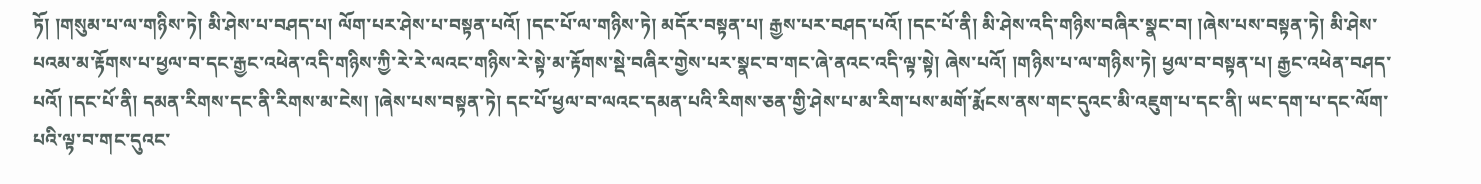ཏོ། །གསུམ་པ་ལ་གཉིས་ཏེ། མི་ཤེས་པ་བཤད་པ། ལོག་པར་ཤེས་པ་བསྟན་པའོ། །དང་པོ་ལ་གཉིས་ཏེ། མདོར་བསྟན་པ། རྒྱས་པར་བཤད་པའོ། །དང་པོ་ནི། མི་ཤེས་འདི་གཉིས་བཞིར་སྣང་བ། །ཞེས་པས་བསྟན་ཏེ། མི་ཤེས་པའམ་མ་རྟོགས་པ་ཕྱལ་བ་དང་རྒྱང་འཕེན་འདི་གཉིས་ཀྱི་རེ་རེ་ལའང་གཉིས་རེ་སྟེ་མ་རྟོགས་སྡེ་བཞིར་གྱེས་པར་སྣང་བ་གང་ཞེ་ནའང་འདི་ལྟ་སྟེ། ཞེས་པའོ། །གཉིས་པ་ལ་གཉིས་ཏེ། ཕྱལ་བ་བསྟན་པ། རྒྱང་འཕེན་བཤད་པའོ། །དང་པོ་ནི། དམན་རིགས་དང་ནི་རིགས་མ་ངེས། །ཞེས་པས་བསྟན་ཏེ། དང་པོ་ཕྱལ་བ་ལའང་དམན་པའི་རིགས་ཅན་གྱི་ཤེས་པ་མ་རིག་པས་མགོ་རྨོངས་ནས་གང་དུའང་མི་འཇུག་པ་དང་ནི། ཡང་དག་པ་དང་ལོག་པའི་ལྟ་བ་གང་དུའང་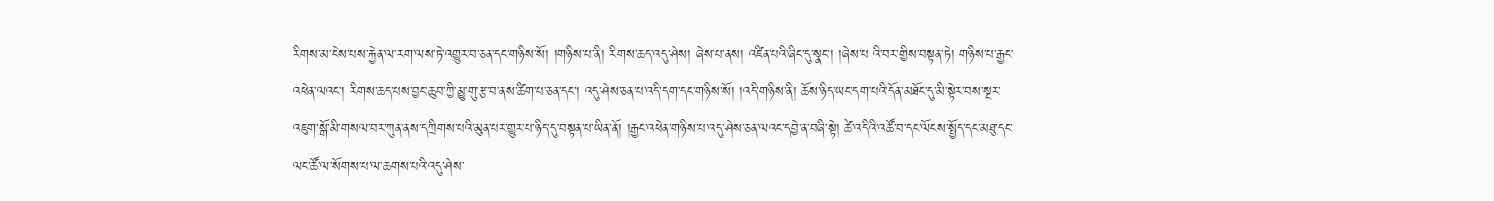རིགས་མ་ངེས་པས་རྐྱེན་ལ་རག་ལས་ཏེ་འགྱུར་བ་ཅན་དང་གཉིས་སོ། །གཉིས་པ་ནི། རིགས་ཆད་འདུ་ཤེས། ཞེས་པ་ནས། འཛིན་པའི་ཞིང་དུ་སྣང་། །ཞེས་པ འི་བར་གྱིས་བསྟན་ཏེ། གཉིས་པ་རྒྱང་འཕེན་ལའང་། རིགས་ཆད་པས་བྱང་ཆུབ་ཀྱི་མྱུ་གུ་རྩ་བ་ནས་ཚིག་པ་ཅན་དང་། འདུ་ཤེས་ཅན་པ་འདི་དག་དང་གཉིས་སོ། །འདི་གཉིས་ནི། ཆོས་ཉིད་ཡང་དག་པའི་དོན་མཐོང་དུ་མི་སྟེར་བས་སྔར་འཇུག་སྒོ་མི་གསལ་བར་ཀུན་ནས་དཀྲིགས་པའི་མུན་པར་གྱུར་པ་ཉིད་དུ་བསྟན་པ་ཡིན་ནོ། །རྒྱང་འཕེན་གཉིས་པ་འདུ་ཤེས་ཅན་ལའང་དབྱེ་ན་བཞི་སྟེ། ཚེ་འདིའི་འཚོ་བ་དང་ལོངས་སྤྱོད་དང་མཐུ་དང་ལང་ཚོ་ལ་སོགས་པ་ལ་ཆགས་པའི་འདུ་ཤེས་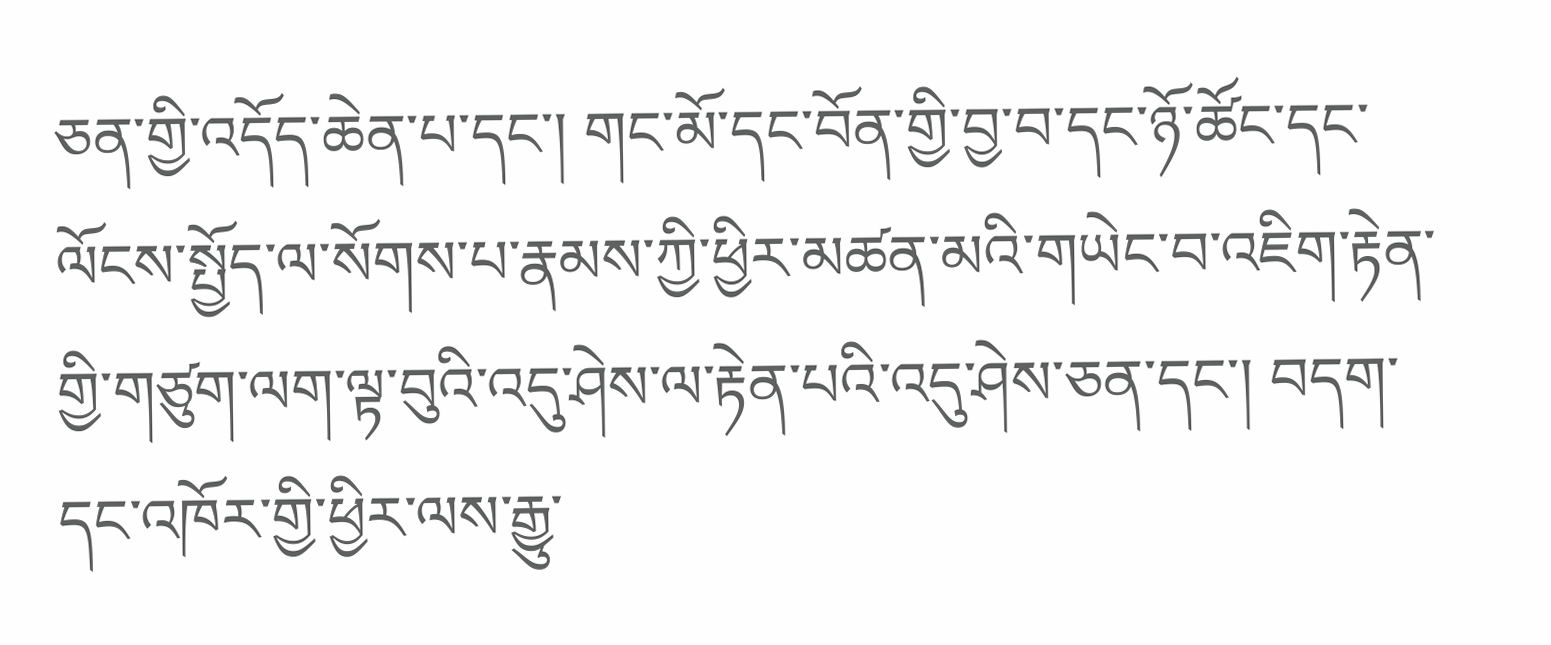ཅན་གྱི་འདོད་ཆེན་པ་དང་། གང་མོ་དང་བོན་གྱི་བྱ་བ་དང་ཉོ་ཚོང་དང་ལོངས་སྤྱོད་ལ་སོགས་པ་རྣམས་ཀྱི་ཕྱིར་མཚན་མའི་གཡེང་བ་འཇིག་རྟེན་གྱི་གཙུག་ལག་ལྟ་བུའི་འདུ་ཤེས་ལ་རྟེན་པའི་འདུ་ཤེས་ཅན་དང་། བདག་དང་འཁོར་གྱི་ཕྱིར་ལས་རྒྱུ་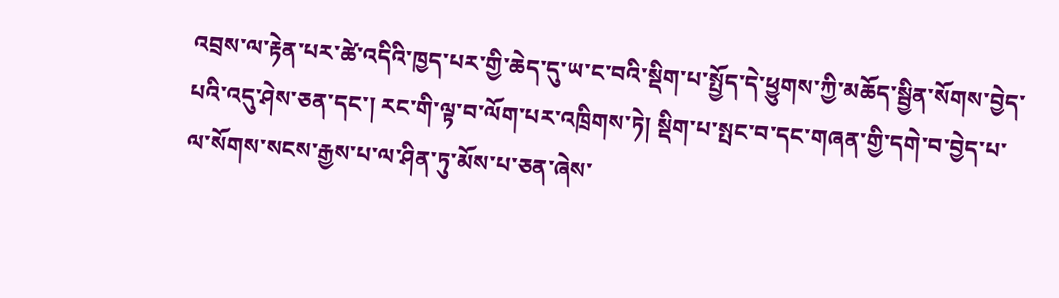འབྲས་ལ་རྟེན་པར་ཚེ་འདིའི་ཁྱད་པར་གྱི་ཆེད་དུ་ཡ་ང་བའི་སྡིག་པ་སྤྱོད་དེ་ཕྱུགས་ཀྱི་མཆོད་སྦྱིན་སོགས་བྱེད་པའི་འདུ་ཤེས་ཅན་དང་། རང་གི་ལྟ་བ་ལོག་པར་འཁྲིགས་ཏེ། སྡིག་པ་སྤང་བ་དང་གཞན་གྱི་དགེ་བ་བྱེད་པ་ལ་སོགས་སངས་རྒྱས་པ་ལ་ཤིན་ཏུ་མོས་པ་ཅན་ཞེས་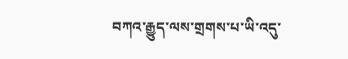བཀའ་རྒྱུད་ལས་གྲགས་པ་ཡི་འདུ་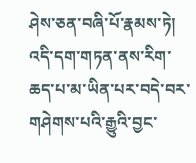ཤེས་ཅན་བཞི་པོ་རྣམས་ཏེ། འདི་དག་གཏན་ནས་རིག་ཆད་པ་མ་ཡིན་པར་བདེ་བར་གཤེགས་པའི་རྒྱུའི་བྱང་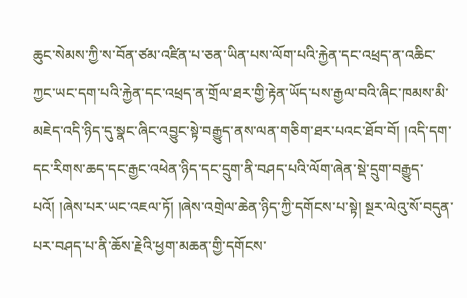ཆུང་སེམས་ཀྱི་ས་བོན་ཙམ་འཛིན་པ་ཅན་ཡིན་པས་ལོག་པའི་རྐྱེན་དང་འཕྲད་ན་འཆིང་ཀྱང་ཡང་དག་པའི་རྐྱེན་དང་འཕྲད་ན་གྲོལ་ཐར་གྱི་རྟེན་ཡོད་པས་རྒྱལ་བའི་ཞིང་ཁམས་མི་མཇེད་འདི་ཉིད་དུ་སྣང་ཞིང་འབྱུང་སྟེ་བརྒྱུད་ནས་ལན་གཅིག་ཐར་པའང་ཐོབ་བོ། །འདི་དག་དང་རིགས་ཆད་དང་རྒྱང་འཕེན་ཉིད་དང་དྲུག་ནི་བཤད་པའི་ལོག་ཞེན་སྡེ་དྲུག་བརྒྱུད་པའོ། །ཞེས་པར་ཡང་འཇལ་ཏོ། །ཞེས་འགྲེལ་ཆེན་ཉིད་ཀྱི་དགོངས་པ་སྟེ། སྔར་ལེའུ་སོ་བདུན་པར་བཤད་པ་ནི་ཆོས་རྗེའི་ཕྱག་མཆན་གྱི་དགོངས་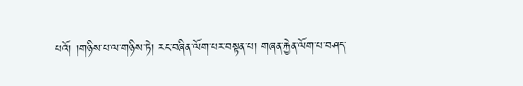པའོ། །གཉིས་པ་ལ་གཉིས་ཏེ། རང་བཞིན་ལོག་པར་བསྟན་པ། གཞན་རྐྱེན་ལོག་པ་བཤད་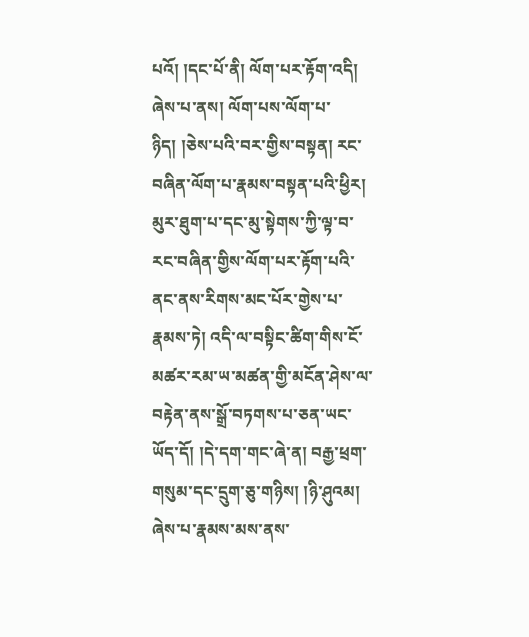པའོ། །དང་པོ་ནི། ལོག་པར་རྟོག་འདི། ཞེས་པ་ནས། ལོག་པས་ལོག་པ་ཉིད། །ཅེས་པའི་བར་གྱིས་བསྟན། རང་བཞིན་ལོག་པ་རྣམས་བསྟན་པའི་ཕྱིར། མུར་ཐུག་པ་དང་མུ་སྟེགས་ཀྱི་ལྟ་བ་རང་བཞིན་གྱིས་ལོག་པར་རྟོག་པའི་ནང་ནས་རིགས་མང་པོར་གྱེས་པ་རྣམས་ཏེ། འདི་ལ་བསྟིང་ཚིག་གིས་ངོ་མཚར་རམ་ཡ་མཚན་གྱི་མངོན་ཤེས་ལ་བརྟེན་ནས་སྒྲོ་བཏགས་པ་ཅན་ཡང་ཡོད་དོ། །དེ་དག་གང་ཞེ་ན། བརྒྱ་ཕྲག་གསུམ་དང་དྲུག་ཅུ་གཉིས། །ཉི་ཤུའམ། ཞེས་པ་རྣམས་མས་ནས་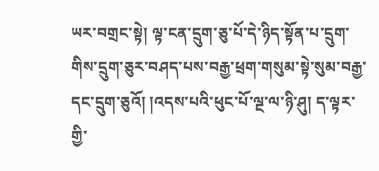ཡར་བགྲང་སྟེ། ལྟ་ངན་དྲུག་ཅུ་པོ་དེ་ཉིད་སྟོན་པ་དྲུག་གིས་དྲུག་ཅུར་བཤད་པས་བརྒྱ་ཕྲག་གསུམ་སྟེ་སུམ་བརྒྱ་དང་དྲུག་ཅུའོ། །འདས་པའི་ཕུང་པོ་ལྔ་ལ་ཉི་ཤུ། ད་ལྟར་གྱི་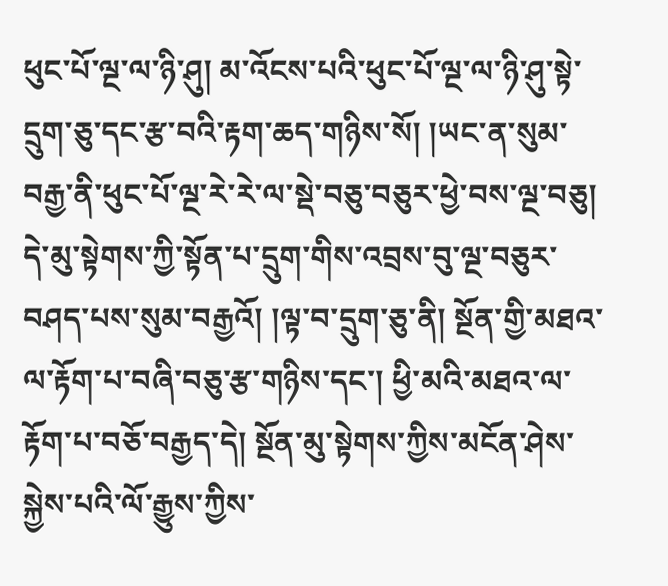ཕུང་པོ་ལྔ་ལ་ཉི་ཤུ། མ་འོངས་པའི་ཕུང་པོ་ལྔ་ལ་ཉི་ཤུ་སྟེ་དྲུག་ཅུ་དང་རྩ་བའི་རྟག་ཆད་གཉིས་སོ། །ཡང་ན་སུམ་བརྒྱ་ནི་ཕུང་པོ་ལྔ་རེ་རེ་ལ་སྡེ་བཅུ་བཅུར་ཕྱེ་བས་ལྔ་བཅུ། དེ་མུ་སྟེགས་ཀྱི་སྟོན་པ་དྲུག་གིས་འབྲས་བུ་ལྔ་བཅུར་བཤད་པས་སུམ་བརྒྱའོ། །ལྟ་བ་དྲུག་ཅུ་ནི། སྔོན་གྱི་མཐའ་ལ་རྟོག་པ་བཞི་བཅུ་རྩ་གཉིས་དང་། ཕྱི་མའི་མཐའ་ལ་རྟོག་པ་བཅོ་བརྒྱད་དེ། སྔོན་མུ་སྟེགས་ཀྱིས་མངོན་ཤེས་སྐྱེས་པའི་ལོ་རྒྱུས་ཀྱིས་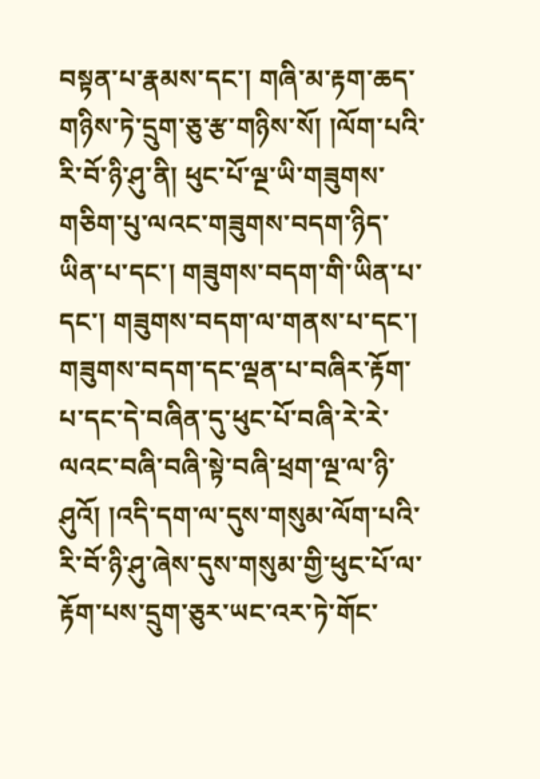བསྟན་པ་རྣམས་དང་། གཞི་མ་རྟག་ཆད་གཉིས་ཏེ་དྲུག་ཅུ་རྩ་གཉིས་སོ། །ལོག་པའི་རི་བོ་ཉི་ཤུ་ནི། ཕུང་པོ་ལྔ་ཡི་གཟུགས་གཅིག་པུ་ལའང་གཟུགས་བདག་ཉིད་ཡིན་པ་དང་། གཟུགས་བདག་གི་ཡིན་པ་དང་། གཟུགས་བདག་ལ་གནས་པ་དང་། གཟུགས་བདག་དང་ལྡན་པ་བཞིར་རྟོག་པ་དང་དེ་བཞིན་དུ་ཕུང་པོ་བཞི་རེ་རེ་ལའང་བཞི་བཞི་སྟེ་བཞི་ཕྲག་ལྔ་ལ་ཉི་ཤུའོ། །འདི་དག་ལ་དུས་གསུམ་ལོག་པའི་རི་བོ་ཉི་ཤུ་ཞེས་དུས་གསུམ་གྱི་ཕུང་པོ་ལ་རྟོག་པས་དྲུག་ཅུར་ཡང་འར་ཏེ་གོང་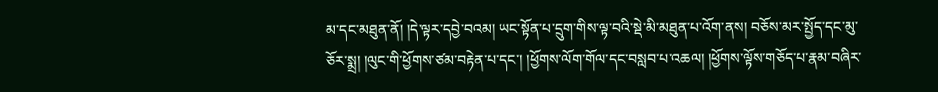མ་དང་མཐུན་ནོ། །དེ་ལྟར་དབྱེ་བའམ། ཡང་སྟོན་པ་དྲུག་གིས་ལྟ་བའི་སྡེ་མི་མཐུན་པ་འོག་ནས། བཅོས་མར་སྤྱོད་དང་མུ་ཅོར་སྨྲ། །ལུང་གི་ཕྱོགས་ཙམ་བརྟེན་པ་དང་། །ཕྱོགས་ལོག་གོལ་དང་བསླབ་པ་འཆལ། །ཕྱོགས་ལྟོས་གཅོད་པ་རྣམ་བཞིར་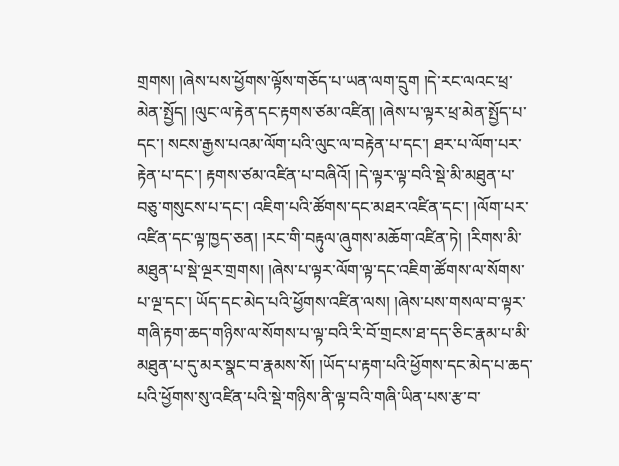གྲགས། །ཞེས་པས་ཕྱོགས་ལྟོས་གཅོད་པ་ཡན་ལག་དྲུག །དེ་རང་ལའང་ཕྲ་མེན་སྤྱོད། །ལུང་ལ་རྟེན་དང་རྟགས་ཙམ་འཛིན། །ཞེས་པ་ལྟར་ཕྲ་མེན་སྤྱོད་པ་དང་། སངས་རྒྱས་པའམ་ལོག་པའི་ལུང་ལ་བརྟེན་པ་དང་། ཐར་པ་ལོག་པར་རྟེན་པ་དང་། རྟགས་ཙམ་འཛིན་པ་བཞིའོ། །དེ་ལྟར་ལྟ་བའི་སྡེ་མི་མཐུན་པ་བཅུ་གསུངས་པ་དང་། འཇིག་པའི་ཚོགས་དང་མཐར་འཛིན་དང་། །ལོག་པར་འཛིན་དང་ལྟ་ཁྱད་ཅན། །རང་གི་བརྟུལ་ཞུགས་མཆོག་འཛིན་ཏེ། །རིགས་མི་མཐུན་པ་སྡེ་ལྔར་གྲགས། །ཞེས་པ་ལྟར་ལོག་ལྟ་དང་འཇིག་ཚོགས་ལ་སོགས་པ་ལྔ་དང་། ཡོད་དང་མེད་པའི་ཕྱོགས་འཛིན་ལས། །ཞེས་པས་གསལ་བ་ལྟར་གཞི་རྟག་ཆད་གཉིས་ལ་སོགས་པ་ལྟ་བའི་རི་བོ་གྲངས་ཐ་དད་ཅིང་རྣམ་པ་མི་མཐུན་པ་དུ་མར་སྣང་བ་རྣམས་སོ། །ཡོད་པ་རྟག་པའི་ཕྱོགས་དང་མེད་པ་ཆད་པའི་ཕྱོགས་སུ་འཛིན་པའི་སྡེ་གཉིས་ནི་ལྟ་བའི་གཞི་ཡིན་པས་རྩ་བ་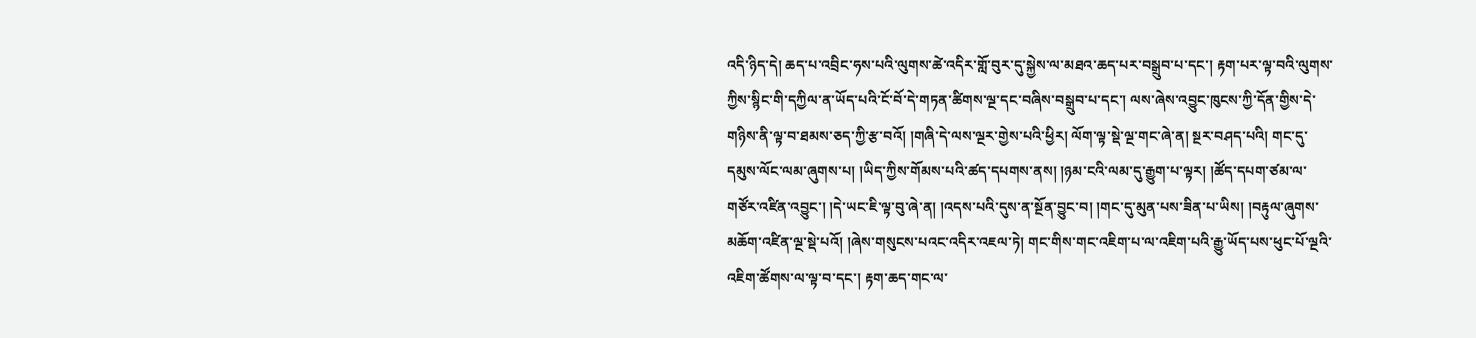འདི་ཉིད་དེ། ཆད་པ་འབྲིང་ཧས་པའི་ལུགས་ཚེ་འདིར་གློ་བུར་དུ་སྐྱེས་ལ་མཐའ་ཆད་པར་བསྒྲུབ་པ་དང་། རྟག་པར་ལྟ་བའི་ལུགས་ཀྱིས་སྙིང་གི་དཀྱིལ་ན་ཡོད་པའི་ངོ་བོ་དེ་གཏན་ཚིགས་ལྔ་དང་བཞིས་བསྒྲུབ་པ་དང་། ལས་ཞེས་འབྱུང་ཁུངས་ཀྱི་དོན་གྱིས་དེ་གཉིས་ནི་ལྟ་བ་ཐམས་ཅད་ཀྱི་རྩ་བའོ། །གཞི་དེ་ལས་ལྔར་གྱེས་པའི་ཕྱིར། ལོག་ལྟ་སྡེ་ལྔ་གང་ཞེ་ན། སྔར་བཤད་པའི། གང་དུ་དམུས་ལོང་ལམ་ཞུགས་པ། །ཡིད་ཀྱིས་གོམས་པའི་ཚད་དཔགས་ནས། །ཉམ་ངའི་ལམ་དུ་རྒྱུག་པ་ལྟར། །ཚོད་དཔག་ཙམ་ལ་གཙོར་འཛིན་འབྱུང་། །དེ་ཡང་ཇི་ལྟ་བུ་ཞེ་ན། །འདས་པའི་དུས་ན་སྔོན་བྱུང་བ། །གང་དུ་མུན་པས་ཟིན་པ་ཡིས། །བརྟུལ་ཞུགས་མཆོག་འཛིན་ལྔ་སྡེ་པའོ། །ཞེས་གསུངས་པའང་འདིར་འཇལ་ཏེ། གང་གིས་གང་འཇིག་པ་ལ་འཇིག་པའི་རྒྱུ་ཡོད་པས་ཕུང་པོ་ལྔའི་འཇིག་ཚོགས་ལ་ལྟ་བ་དང་། རྟག་ཆད་གང་ལ་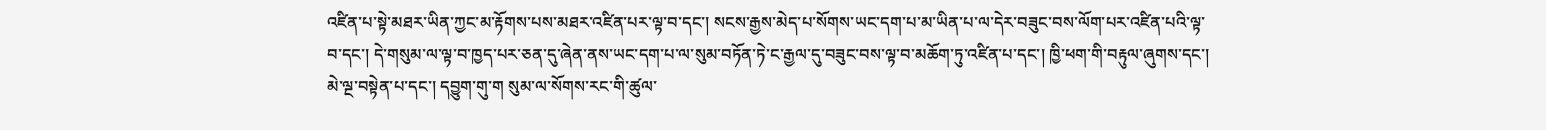འཛིན་པ་སྟེ་མཐར་ཡིན་ཀྱང་མ་རྟོགས་པས་མཐར་འཛིན་པར་ལྟ་བ་དང་། སངས་རྒྱས་མེད་པ་སོགས་ཡང་དག་པ་མ་ཡིན་པ་ལ་དེར་བཟུང་བས་ལོག་པར་འཛིན་པའི་ལྟ་བ་དང་། དེ་གསུམ་ལ་ལྟ་བ་ཁྱད་པར་ཅན་དུ་ཞེན་ནས་ཡང་དག་པ་ལ་སུམ་བཏོན་ཏེ་ང་རྒྱལ་དུ་བཟུང་བས་ལྟ་བ་མཆོག་ཏུ་འཛིན་པ་དང་། ཁྱི་ཕག་གི་བརྟུལ་ཞུགས་དང་། མེ་ལྔ་བསྟེན་པ་དང་། དབྱུག་གུ་ག སུམ་ལ་སོགས་རང་གི་ཚུལ་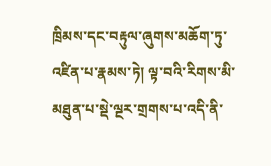ཁྲིམས་དང་བརྟུལ་ཞུགས་མཆོག་ཏུ་འཛིན་པ་རྣམས་ཏེ། ལྟ་བའི་རིགས་མི་མཐུན་པ་སྡེ་ལྔར་གྲགས་པ་འདི་ནི་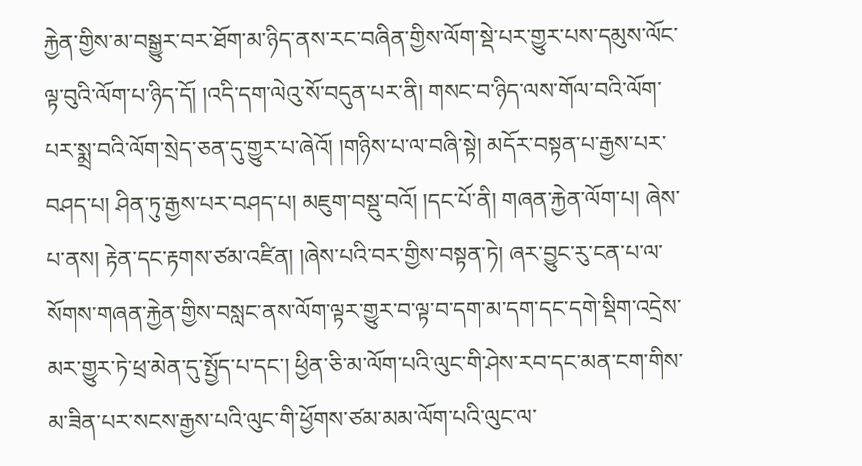རྐྱེན་གྱིས་མ་བསྒྱུར་བར་ཐོག་མ་ཉིད་ནས་རང་བཞིན་གྱིས་ལོག་སྡེ་པར་གྱུར་པས་དམུས་ལོང་ལྟ་བུའི་ལོག་པ་ཉིད་དོ། །འདི་དག་ལེའུ་སོ་བདུན་པར་ནི། གསང་བ་ཉིད་ལས་གོལ་བའི་ལོག་པར་སྨྲ་བའི་ལོག་སྲེད་ཅན་དུ་གྱུར་པ་ཞེའོ། །གཉིས་པ་ལ་བཞི་སྟེ། མདོར་བསྟན་པ་རྒྱས་པར་བཤད་པ། ཤིན་ཏུ་རྒྱས་པར་བཤད་པ། མཇུག་བསྡུ་བའོ། །དང་པོ་ནི། གཞན་རྐྱེན་ལོག་པ། ཞེས་པ་ནས། རྟེན་དང་རྟགས་ཙམ་འཛིན། །ཞེས་པའི་བར་གྱིས་བསྟན་ཏེ། ཞར་བྱུང་རུ་ངན་པ་ལ་སོགས་གཞན་རྐྱེན་གྱིས་བསླང་ནས་ལོག་ལྟར་གྱུར་བ་ལྟ་བ་དག་མ་དག་དང་དགེ་སྡིག་འདྲེས་མར་གྱུར་ཏེ་ཕྲ་མེན་དུ་སྤྱོད་པ་དང་། ཕྱིན་ཅི་མ་ལོག་པའི་ལུང་གི་ཤེས་རབ་དང་མན་ངག་གིས་མ་ཟིན་པར་སངས་རྒྱས་པའི་ལུང་གི་ཕྱོགས་ཙམ་མམ་ལོག་པའི་ལུང་ལ་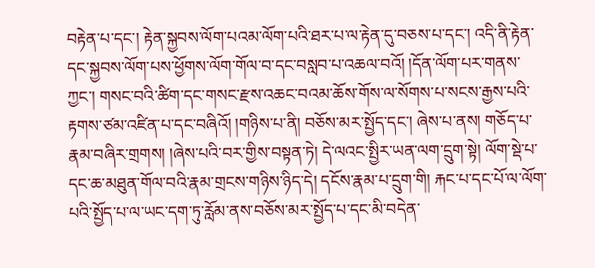བརྟེན་པ་དང་། རྟེན་སྐྱབས་ལོག་པའམ་ལོག་པའི་ཐར་པ་ལ་རྟེན་དུ་བཅས་པ་དང་། འདི་ནི་རྟེན་དང་སྐྱབས་ལོག་པས་ཕྱོགས་ལོག་གོལ་བ་དང་བསླབ་པ་འཆལ་བའོ། །དོན་ལོག་པར་གནས་ཀྱང་། གསང་བའི་ཚིག་དང་གསང་རྫས་འཆང་བའམ་ཆོས་གོས་ལ་སོགས་པ་སངས་རྒྱས་པའི་རྟགས་ཙམ་འཛིན་པ་དང་བཞིའོ། །གཉིས་པ་ནི། བཅོས་མར་སྤྱོད་དང་། ཞེས་པ་ནས། གཅོད་པ་རྣམ་བཞིར་གྲགས། །ཞེས་པའི་བར་གྱིས་བསྟན་ཏེ། དེ་ལའང་སྤྱིར་ཡན་ལག་དྲུག་སྟེ། ལོག་སྡེ་པ་དང་ཆ་མཐུན་གོལ་བའི་རྣམ་གྲངས་གཉིས་ཉིད་དེ། དངོས་རྣམ་པ་དྲུག་གི། རྐང་པ་དང་པོ་ལ་ལོག་པའི་སྤྱོད་པ་ལ་ཡང་དག་ཏུ་རློམ་ནས་བཅོས་མར་སྤྱོད་པ་དང་མི་བདེན་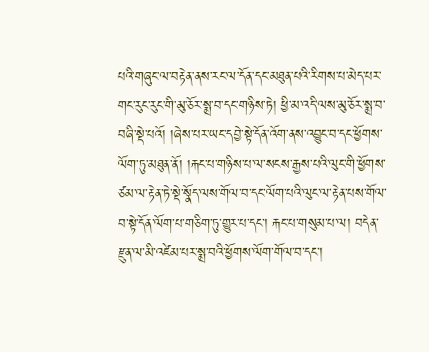པའི་གཞུང་ལ་བརྟེན་ནས་རང་ལ་དོན་དང་མཐུན་པའི་རིགས་པ་མེད་པར་གང་རུང་རུང་གི་མུ་ཅོར་སྨྲ་བ་དང་གཉིས་ཏེ། ཕྱི་མ་འདི་ལས་མུ་ཅོར་སྨྲ་བ་བཞི་སྡེ་པའོ། །ཞེས་པར་ཡང་དབྱེ་སྟེ་དོན་འོག་ནས་འབྱུང་བ་དང་ཕྱོགས་ལོག་ཏུ་མཐུན་ནོ། །རྐང་པ་གཉིས་པ་ལ་སངས་རྒྱས་པའི་ལུང་གི་ཕྱོགས་ཙམ་ལ་རྟེན་ཏེ་སྡེ་སྣོད་ལས་གོལ་བ་དང་ལོག་པའི་ལུང་ལ་རྟེན་པས་གོལ་བ་སྟེ་དོན་ལོག་པ་གཅིག་ཏུ་གྱུར་པ་དང་། རྐང་པ་གསུམ་པ་ལ། བདེན་རྫུན་ལ་མི་འཛེམ་པར་སྨྲ་བའི་ཕྱོགས་ལོག་གོལ་བ་དང་།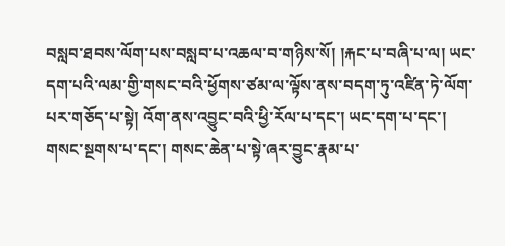བསླབ་ཐབས་ལོག་པས་བསླབ་པ་འཆལ་བ་གཉིས་སོ། །རྐང་པ་བཞི་པ་ལ། ཡང་དག་པའི་ལམ་གྱི་གསང་བའི་ཕྱོགས་ཙམ་ལ་ལྟོས་ནས་བདག་ཏུ་འཛིན་ཏེ་ལོག་པར་གཅོད་པ་སྟེ། འོག་ནས་འབྱུང་བའི་ཕྱི་རོལ་པ་དང་། ཡང་དག་པ་དང་། གསང་སྔགས་པ་དང་། གསང་ཆེན་པ་སྟེ་ཞར་བྱུང་རྣམ་པ་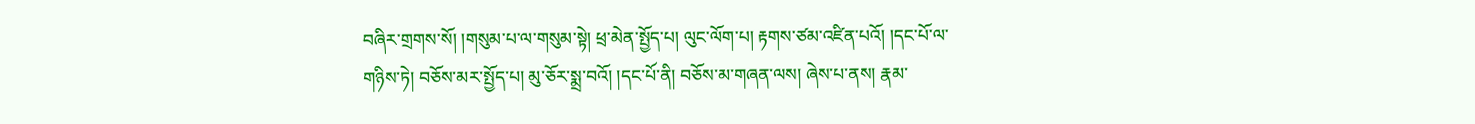བཞིར་གྲགས་སོ། །གསུམ་པ་ལ་གསུམ་སྟེ། ཕྲ་མེན་སྤྱོད་པ། ལུང་ལོག་པ། རྟགས་ཙམ་འཛིན་པའོ། །དང་པོ་ལ་གཉིས་ཏེ། བཅོས་མར་སྤྱོད་པ། མུ་ཅོར་སྨྲ་བའོ། །དང་པོ་ནི། བཅོས་མ་གཞན་ལས། ཞེས་པ་ནས། རྣམ་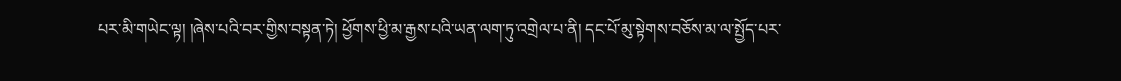པར་མི་གཡེང་ལྟ། །ཞེས་པའི་བར་གྱིས་བསྟན་ཏེ། ཕྱོགས་ཕྱི་མ་རྒྱས་པའི་ཡན་ལག་ཏུ་འགྲེལ་པ་ནི། དང་པོ་མུ་སྟེགས་བཅོས་མ་ལ་སྤྱོད་པར་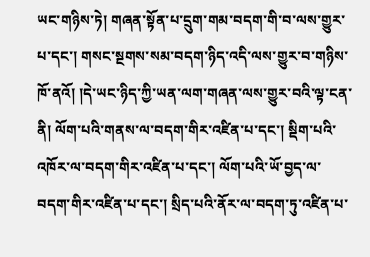ཡང་གཉིས་ཏེ། གཞན་སྟོན་པ་དྲུག་གམ་བདག་གི་བ་ལས་གྱུར་པ་དང་། གསང་སྔགས་སམ་བདག་ཉིད་འདི་ལས་གྱུར་བ་གཉིས་ཁོ་ནའོ། །དེ་ཡང་ཉིད་ཀྱི་ཡན་ལག་གཞན་ལས་གྱུར་བའི་ལྟ་ངན་ནི། ལོག་པའི་གནས་ལ་བདག་གིར་འཛིན་པ་དང་། སྡིག་པའི་འཁོར་ལ་བདག་གིར་འཛིན་པ་དང་། ལོག་པའི་ཡོ་བྱད་ལ་བདག་གིར་འཛིན་པ་དང་། སྲིད་པའི་ནོར་ལ་བདག་ཏུ་འཛིན་པ་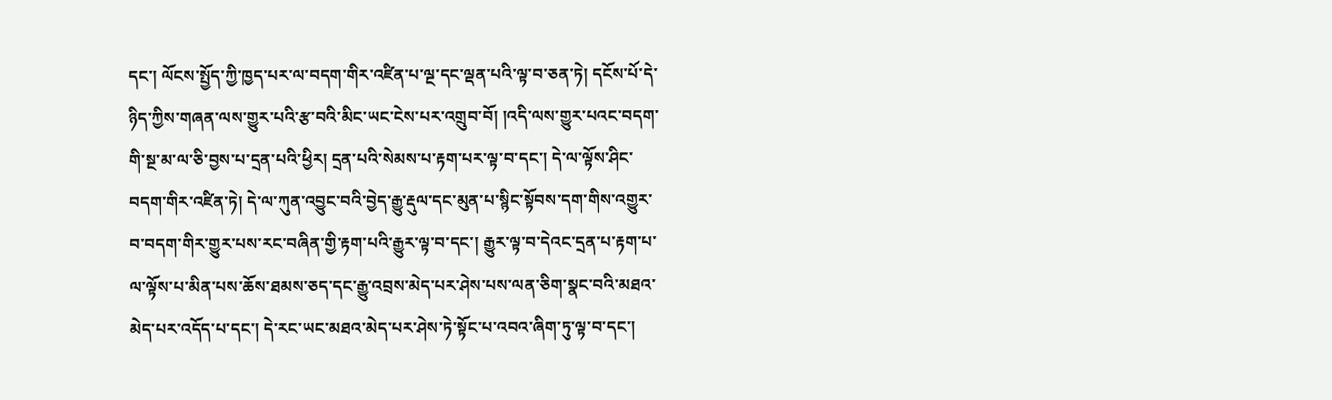དང་། ལོངས་སྤྱོད་ཀྱི་ཁྱད་པར་ལ་བདག་གིར་འཛིན་པ་ལྔ་དང་ལྡན་པའི་ལྟ་བ་ཅན་ཏེ། དངོས་པོ་དེ་ཉིད་ཀྱིས་གཞན་ལས་གྱུར་པའི་རྩ་བའི་མིང་ཡང་ངེས་པར་འགྲུབ་བོ། །འདི་ལས་གྱུར་པའང་བདག་གི་སྔ་མ་ལ་ཅི་བྱས་པ་དྲན་པའི་ཕྱིར། དྲན་པའི་སེམས་པ་རྟག་པར་ལྟ་བ་དང་། དེ་ལ་ལྟོས་ཤིང་བདག་གིར་འཛིན་ཏེ། དེ་ལ་ཀུན་འབྱུང་བའི་བྱེད་རྒྱུ་རྡུལ་དང་མུན་པ་སྙིང་སྟོབས་དག་གིས་འགྱུར་བ་བདག་གིར་གྱུར་པས་རང་བཞིན་གྱི་རྟག་པའི་རྒྱུར་ལྟ་བ་དང་། རྒྱུར་ལྟ་བ་དེའང་དྲན་པ་རྟག་པ་ལ་ལྟོས་པ་མིན་པས་ཆོས་ཐམས་ཅད་དང་རྒྱུ་འབྲས་མེད་པར་ཤེས་པས་ལན་ཅིག་སྣང་བའི་མཐའ་མེད་པར་འདོད་པ་དང་། དེ་རང་ཡང་མཐའ་མེད་པར་ཤེས་ཏེ་སྟོང་པ་འབའ་ཞིག་ཏུ་ལྟ་བ་དང་།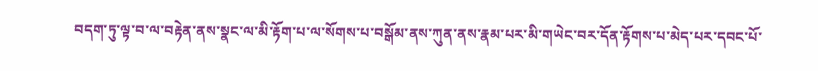བདག་ཏུ་ལྟ་བ་ལ་བརྟེན་ནས་སྣང་ལ་མི་རྟོག་པ་ལ་སོགས་པ་བསྒོམ་ནས་ཀུན་ནས་རྣམ་པར་མི་གཡེང་བར་དོན་རྟོགས་པ་མེད་པར་དབང་པོ་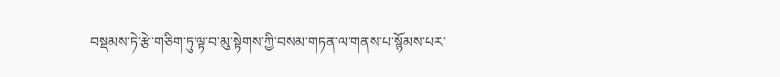བསྡམས་ཏེ་རྩེ་གཅིག་ཏུ་ལྟ་བ་མུ་སྟེགས་ཀྱི་བསམ་གཏན་ལ་གནས་པ་སྙོམས་པར་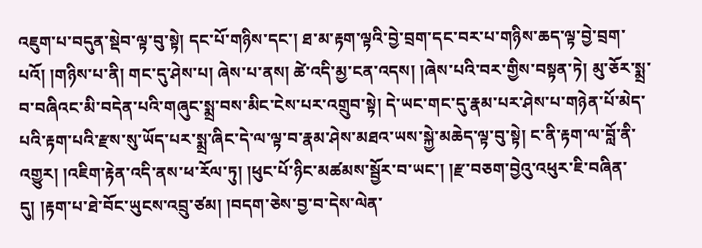འཇུག་པ་བདུན་སྡེབ་ལྟ་བུ་སྟེ། དང་པོ་གཉིས་དང་། ཐ་མ་རྟག་ལྟའི་བྱེ་བྲག་དང་བར་པ་གཉིས་ཆད་ལྟ་བྱེ་བྲག་པའོ། །གཉིས་པ་ནི། གང་དུ་ཤེས་པ། ཞེས་པ་ནས། ཚེ་འདི་མྱ་ངན་འདས། །ཞེས་པའི་བར་གྱིས་བསྟན་ཏེ། མུ་ཅོར་སྨྲ་བ་བཞིའང་མི་བདེན་པའི་གཞུང་སྨྲ་བས་མིང་ངེས་པར་འགྲུབ་སྟེ། དེ་ཡང་གང་དུ་རྣམ་པར་ཤེས་པ་གཉེན་པོ་མེད་པའི་རྟག་པའི་རྫས་སུ་ཡོད་པར་སྨྲ་ཞིང་དེ་ལ་ལྟ་བ་རྣམ་ཤེས་མཐའ་ཡས་སྐྱེ་མཆེད་ལྟ་བུ་སྟེ། ང་ནི་རྟག་ལ་བློ་ནི་འགྱུར། །འཇིག་རྟེན་འདི་ནས་ཕ་རོལ་ཏུ། །ཕུང་པོ་ཉིང་མཚམས་སྦྱོར་བ་ཡང་། །རྫ་བཅག་བྱེའུ་འཕུར་ཇི་བཞིན་དུ། །རྟག་པ་ཐེ་བོང་ཡུངས་འབྲུ་ཙམ། །བདག་ཅེས་བྱ་བ་དེས་ལེན་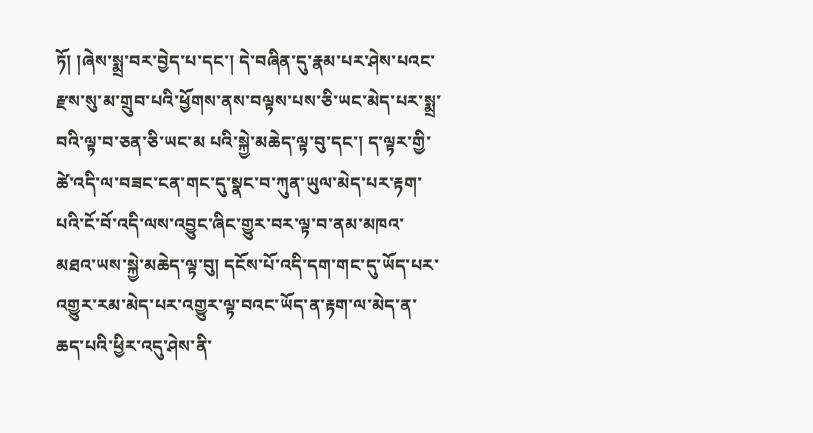ཏོ། །ཞེས་སྨྲ་བར་བྱེད་པ་དང་། དེ་བཞིན་དུ་རྣམ་པར་ཤེས་པའང་རྫས་སུ་མ་གྲུབ་པའི་ཕྱོགས་ནས་བལྟས་པས་ཅི་ཡང་མེད་པར་སྨྲ་བའི་ལྟ་བ་ཅན་ཅི་ཡང་མ པའི་སྐྱེ་མཆེད་ལྟ་བུ་དང་། ད་ལྟར་གྱི་ཚེ་འདི་ལ་བཟང་ངན་གང་དུ་སྣང་བ་ཀུན་ཡུལ་མེད་པར་རྟག་པའི་ངོ་བོ་འདི་ལས་འབྱུང་ཞིང་གྱུར་བར་ལྟ་བ་ནམ་མཁའ་མཐའ་ཡས་སྐྱེ་མཆེད་ལྟ་བུ། དངོས་པོ་འདི་དག་གང་དུ་ཡོད་པར་འགྱུར་རམ་མེད་པར་འགྱུར་ལྟ་བའང་ཡོད་ན་རྟག་ལ་མེད་ན་ཆད་པའི་ཕྱིར་འདུ་ཤེས་ནི་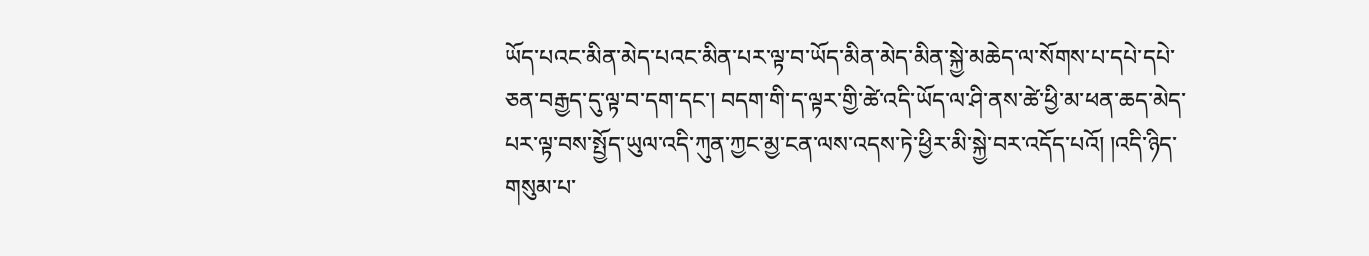ཡོད་པའང་མིན་མེད་པའང་མིན་པར་ལྟ་བ་ཡོད་མིན་མེད་མིན་སྐྱེ་མཆེད་ལ་སོགས་པ་དཔེ་དཔེ་ཅན་བརྒྱད་དུ་ལྟ་བ་དག་དང་། བདག་གི་ད་ལྟར་གྱི་ཚེ་འདི་ཡོད་ལ་ཤི་ནས་ཚེ་ཕྱི་མ་ཕན་ཆད་མེད་པར་ལྟ་བས་སྤྱོད་ཡུལ་འདི་ཀུན་ཀྱང་མྱ་ངན་ལས་འདས་ཏེ་ཕྱིར་མི་སྐྱེ་བར་འདོད་པའོ། །འདི་ཉིད་གསུམ་པ་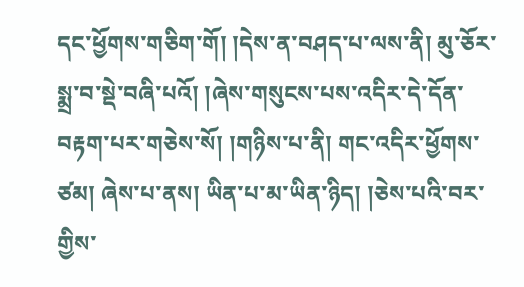དང་ཕྱོགས་གཅིག་གོ། །དེས་ན་བཤད་པ་ལས་ནི། མུ་ཅོར་སྨྲ་བ་སྡེ་བཞི་པའོ། །ཞེས་གསུངས་པས་འདིར་དེ་དོན་བརྟག་པར་གཅེས་སོ། །གཉིས་པ་ནི། གང་འདིར་ཕྱོགས་ཙམ། ཞེས་པ་ནས། ཡིན་པ་མ་ཡིན་ཉིད། །ཅེས་པའི་བར་གྱིས་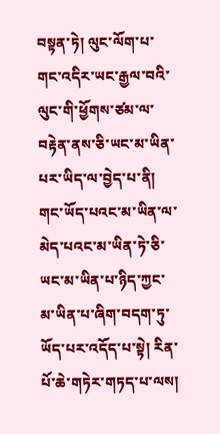བསྟན་ཏེ། ལུང་ལོག་པ་གང་འདིར་ཡང་རྒྱལ་བའི་ལུང་གི་ཕྱོགས་ཙམ་ལ་བརྟེན་ནས་ཅི་ཡང་མ་ཡིན་པར་ཡིད་ལ་བྱེད་པ་ནི། གང་ཡོད་པའང་མ་ཡིན་ལ་མེད་པའང་མ་ཡིན་ཏེ་ཅི་ཡང་མ་ཡིན་པ་ཉིད་ཀྱང་མ་ཡིན་པ་ཞིག་བདག་ཏུ་ཡོད་པར་འདོད་པ་སྟེ། རིན་པོ་ཆེ་གཏེར་གཏད་པ་ལས།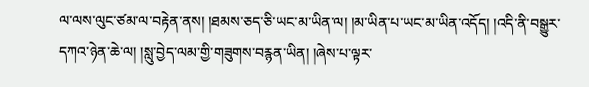ལ་ལས་ལུང་ཙམ་ལ་བརྟེན་ནས། །ཐམས་ཅད་ཅི་ཡང་མ་ཡིན་ལ། །མ་ཡིན་པ་ཡང་མ་ཡིན་འདོད། །འདི་ནི་བསྒྱུར་དཀའ་ཉེན་ཆེ་ལ། །སླུ་བྱེད་ལམ་གྱི་གཟུགས་བརྙན་ཡིན། །ཞེས་པ་ལྟར་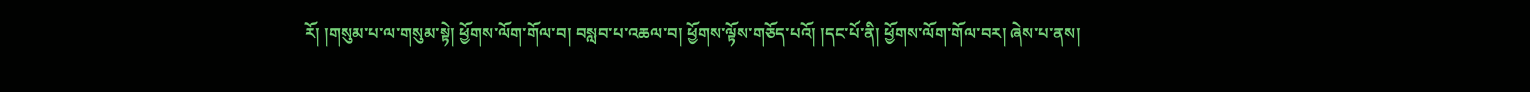རོ། །གསུམ་པ་ལ་གསུམ་སྟེ། ཕྱོགས་ལོག་གོལ་བ། བསླབ་པ་འཆལ་བ། ཕྱོགས་ལྟོས་གཅོད་པའོ། །དང་པོ་ནི། ཕྱོགས་ལོག་གོལ་བར། ཞེས་པ་ནས།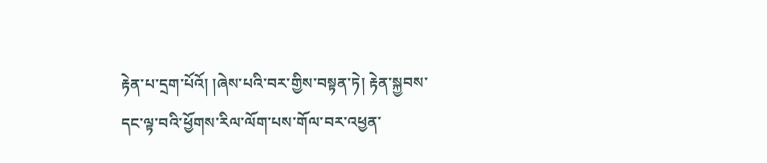རྟེན་པ་དྲག་པོའོ། །ཞེས་པའི་བར་གྱིས་བསྟན་ཏེ། རྟེན་སྐྱབས་དང་ལྟ་བའི་ཕྱོགས་རིལ་ལོག་པས་གོལ་བར་འཕྱན་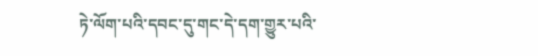ཏེ་ལོག་པའི་དབང་དུ་གང་དེ་དག་གྱུར་པའི་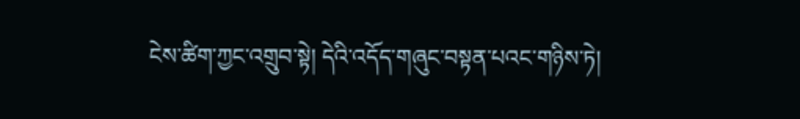ངེས་ཚིག་ཀྱང་འགྲུབ་སྟེ། དེའི་འདོད་གཞུང་བསྟན་པའང་གཉིས་ཏེ།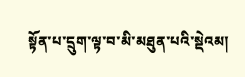སྟོན་པ་དྲུག་ལྟ་བ་མི་མཐུན་པའི་སྡེའམ།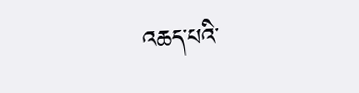འཆད་པའི་